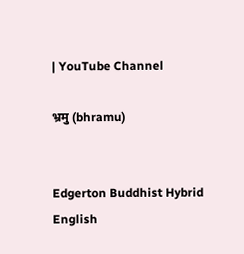| YouTube Channel

भ्रमु (bhramu)


Edgerton Buddhist Hybrid
English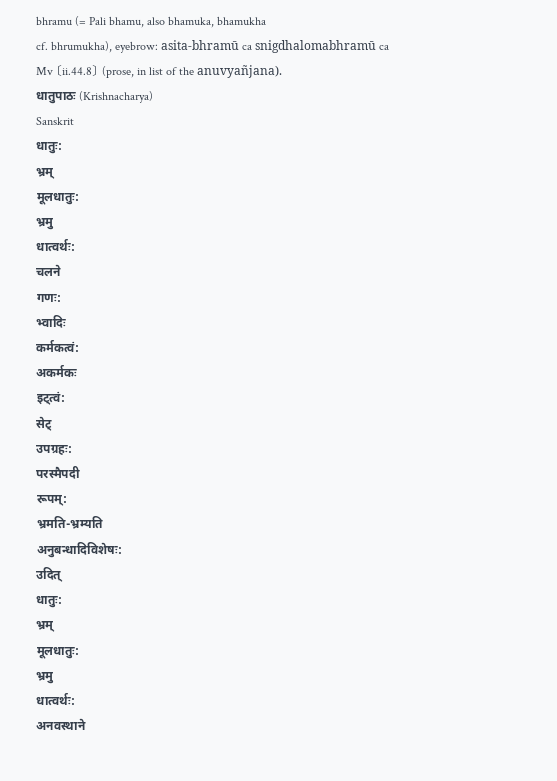bhramu (= Pali bhamu, also bhamuka, bhamukha
cf. bhrumukha), eyebrow: asita-bhramū ca snigdhalomabhramū ca Mv 〔ii.44.8〕 (prose, in list of the anuvyañjana).
धातुपाठः (Krishnacharya)
Sanskrit
धातुः:
भ्रम्
मूलधातुः:
भ्रमु
धात्वर्थः:
चलने
गणः:
भ्वादिः
कर्मकत्वं:
अकर्मकः
इट्त्वं:
सेट्
उपग्रहः:
परस्मैपदी
रूपम्:
भ्रमति-भ्रम्यति
अनुबन्धादिविशेषः:
उदित्
धातुः:
भ्रम्
मूलधातुः:
भ्रमु
धात्वर्थः:
अनवस्थाने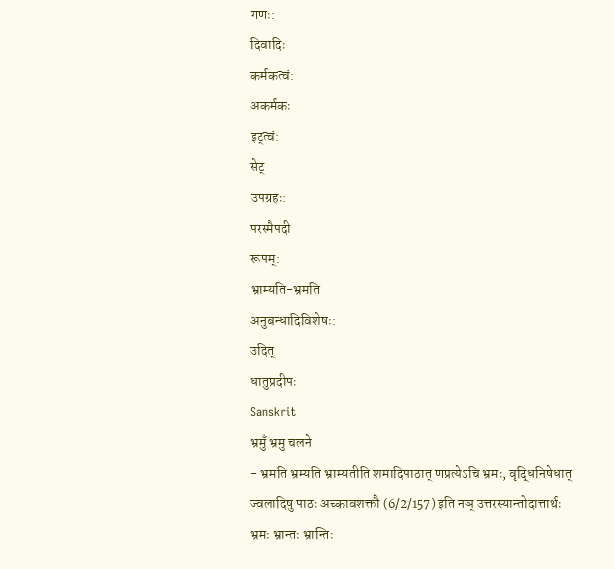गणः:
दिवादिः
कर्मकत्वं:
अकर्मकः
इट्त्वं:
सेट्
उपग्रहः:
परस्मैपदी
रूपम्:
भ्राम्यति-भ्रमति
अनुबन्धादिविशेषः:
उदित्
धातुप्रदीपः
Sanskrit
भ्रमुँ भ्रमु चलने
- भ्रमति भ्रम्यति भ्राम्यतीति शमादिपाठात् णप्रत्येऽचि भ्रमः, वृद्धिनिषेधात् ज्वलादिषु पाठः अच्कावशक्तौ (6/2/157) इति नञ् उत्तरस्यान्तोदात्तार्थः भ्रमः भ्रान्तः भ्रान्तिः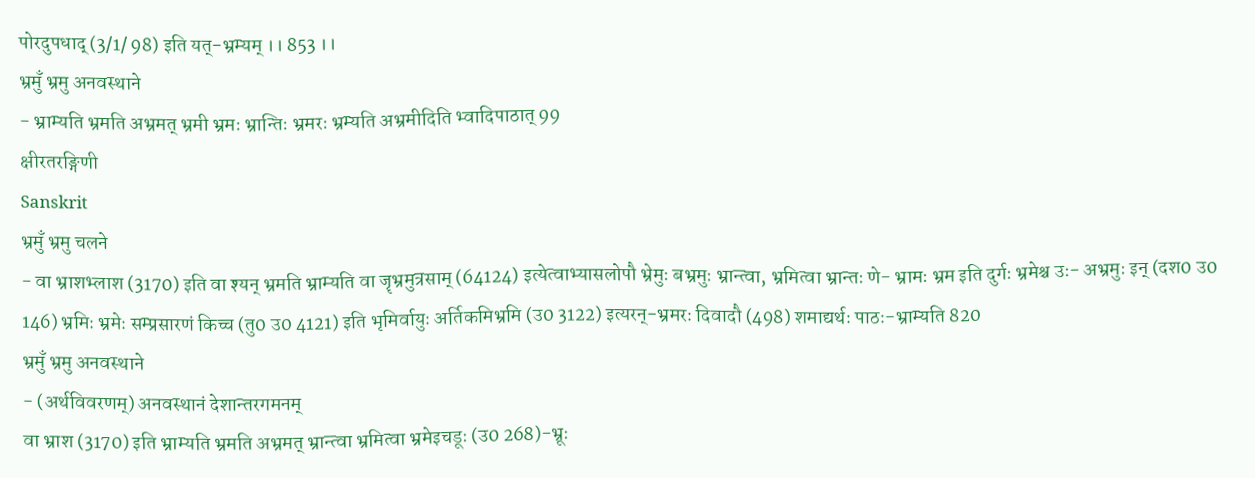पोरदुपधाद् (3/1/ 98) इति यत्-भ्रम्यम् ।। 853 ।।
भ्रमुँ भ्रमु अनवस्थाने
- भ्राम्यति भ्रमति अभ्रमत् भ्रमी भ्रमः भ्रान्तिः भ्रमरः भ्रम्यति अभ्रमीदिति भ्वादिपाठात् 99
क्षीरतरङ्गिणी
Sanskrit
भ्रमुँ भ्रमु चलने
- वा भ्राशभ्लाश (3170) इति वा श्यन् भ्रमति भ्राम्यति वा जॄभ्रमुत्रसाम् (64124) इत्येत्वाभ्यासलोपौ भ्रेमुः बभ्रमुः भ्रान्त्वा, भ्रमित्वा भ्रान्तः णे- भ्रामः भ्रम इति दुर्गः भ्रमेश्च उः- अभ्रमुः इन् (दश0 उ0 146) भ्रमिः भ्रमेः सम्प्रसारणं किच्च (तु0 उ0 4121) इति भृमिर्वायुः अर्तिकमिभ्रमि (उ0 3122) इत्यरन्-भ्रमरः दिवादौ (498) शमाद्यर्थः पाठः-भ्राम्यति 820
भ्रमुँ भ्रमु अनवस्थाने
- (अर्थविवरणम्) अनवस्थानं देशान्तरगमनम्
वा भ्राश (3170) इति भ्राम्यति भ्रमति अभ्रमत् भ्रान्त्वा भ्रमित्वा भ्रमेइचडूः (उ0 268)-भ्रूः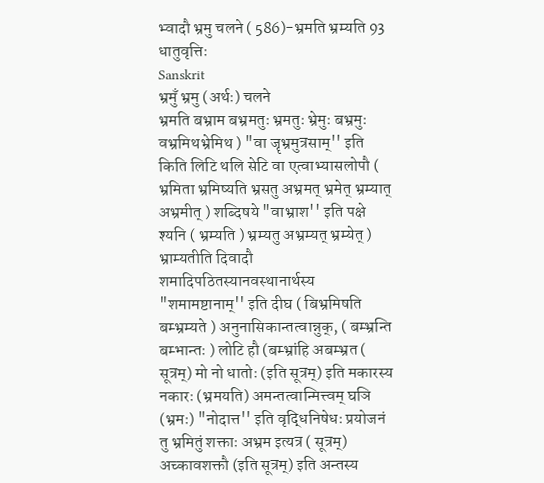भ्वादौ भ्रमु चलने ( 586)-भ्रमति भ्रम्यति 93
धातुवृत्तिः
Sanskrit
भ्रमुँ भ्रमु (अर्थः) चलने
भ्रमति बभ्राम बभ्रमतुः भ्रमतुः भ्रेमुः बभ्रमुः वभ्रमिथभ्रेमिथ ) "वा जॄभ्रमुत्रसाम्'' इति किति लिटि थलि सेटि वा एत्वाभ्यासलोपौ ( भ्रमिता भ्रमिष्यति भ्रसतु अभ्रमत् भ्रमेत् भ्रम्यात् अभ्रमीत् ) शब्दिषये "वाभ्राश'' इति पक्षे श्यनि ( भ्रम्यति ) भ्रम्यतु अभ्रम्यत् भ्रम्येत् ) भ्राम्यतीति दिवादौ शमादिपठितस्यानवस्थानार्थस्य "शमामष्टानाम्'' इति दीघ ( बिभ्रमिषति बम्भ्रम्यते ) अनुनासिकान्तत्वान्नुक्, ( बम्भ्रन्ति बम्भान्तः ) लोटि हौ (बम्भ्रांहि अबम्भ्रत ( सूत्रम्) मो नो धातोः (इति सूत्रम्) इति मकारस्य नकारः (भ्रमयति) अमन्तत्वान्मित्त्वम् घञि (भ्रमः) "नोदात्त'' इति वृद्धिनिषेधः प्रयोजनं तु भ्रमितुं शक्ताः अभ्रम इत्यत्र ( सूत्रम्) अच्कावशक्तौ (इति सूत्रम्) इति अन्तस्य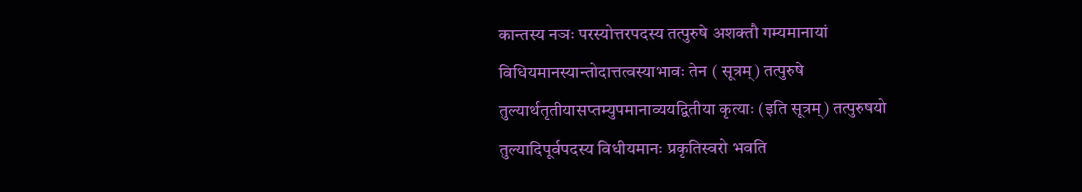कान्तस्य नञः परस्योत्तरपदस्य तत्पुरुषे अशक्तौ गम्यमानायां विधियमानस्यान्तोदात्तत्वस्याभावः तेन ( सूत्रम्) तत्पुरुषे तुल्यार्थतृतीयासप्तम्युपमानाव्ययद्वितीया कृत्याः (इति सूत्रम्) तत्पुरुषयो तुल्यादिपूर्वपदस्य विधीयमानः प्रकृतिस्वरो भवति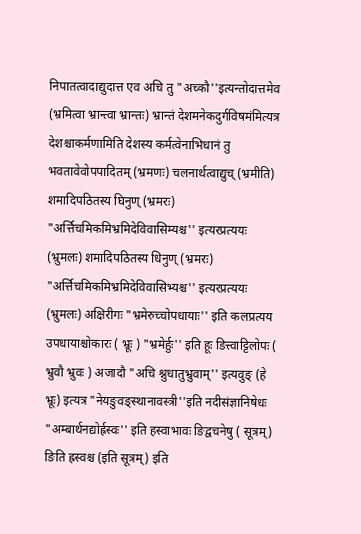निपातत्वादाद्युदात्त एव अचि तु "अच्कौ''इत्यन्तोदात्तमेव (भ्रमित्वा भ्रान्त्वा भ्रान्तः) भ्रान्तं देशमनेकदुर्गविषमंमित्यत्र देशश्चाकर्मणामिति देशस्य कर्मत्वेनाभिधानं तु भवतावेवोपपादितम् (भ्रमणः) चलनार्थत्वाद्युच् (भ्रमीति) शमादिपठितस्य घिनुण् (भ्रमरः) "अर्त्तिचमिकमिभ्रमिदेविवासिम्यश्च'' इत्यरप्रत्ययः (भ्रुमलः) शमादिपठितस्य धिनुण् (भ्रमरः) "अर्त्तिचमिकमिभ्रमिदेविवासिभ्यश्च'' इत्यरप्रत्ययः (भ्रुमलः) अक्षिरीगः "भ्रमेरुच्चोपधायाः'' इति कलप्रत्यय उपधायाश्चोकारः ( भ्रूः ) "भ्रमेर्हुः'' इति हूः डित्त्वाट्टिलोपः ( भ्रुवौ भ्रुवः ) अजादौ "अचि श्नुधातुभ्रुवाम्'' इत्यवुङ् (हे भ्रूः) इत्यत्र "नेयङुवङ्स्थानावस्त्री''इति नदीसंज्ञानिषेधः "अम्बार्थनद्योर्ह्रस्वः'' इति हस्वाभावः ङिद्वचनेषु ( सूत्रम्) ङिति ह्रस्वश्च (इति सूत्रम्) इति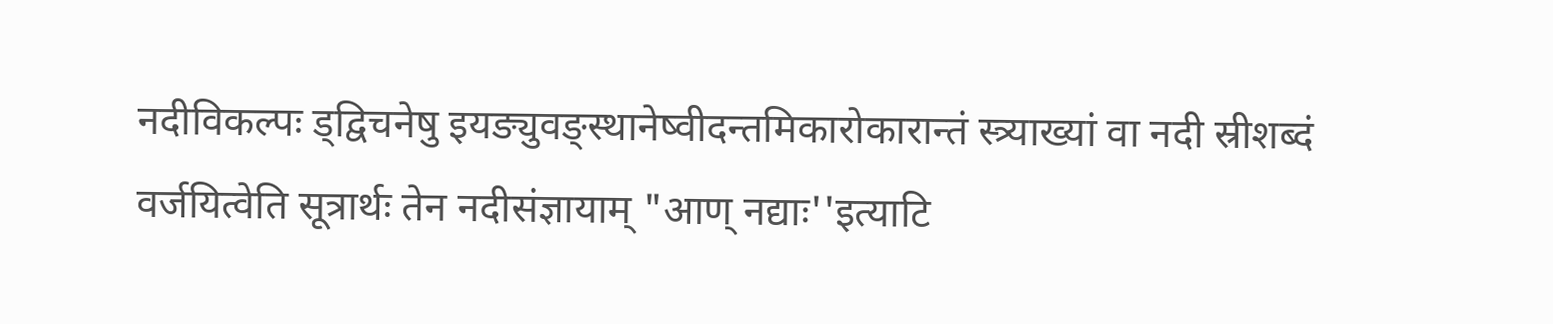नदीविकल्पः ड्द्विचनेषु इयङ्युवङ्स्थानेष्वीदन्तमिकारोकारान्तं स्त्र्याख्यां वा नदी स्रीशब्दं वर्जयित्वेति सूत्रार्थः तेन नदीसंज्ञायाम् "आण् नद्याः''इत्याटि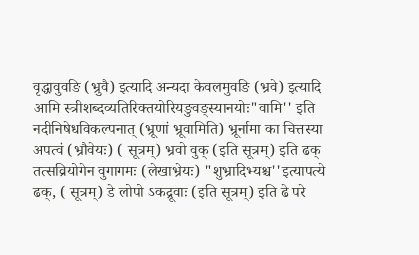वृद्धावुवङि (भ्रुवै) इत्यादि अन्यदा केवलमुवङि (भ्रवे) इत्यादि आमि स्त्रीशब्दव्यतिरिक्तयोरियङुवङ्स्यानयोः"वामि'' इति नदीनिषेधविकल्पनात् (भ्रूणां भ्रूवामिति) भ्रूर्नामा का चित्तस्या अपत्वं (भ्रौवेयः) ( सूत्रम्) भ्रवो वुक् (इति सूत्रम्) इति ढक् तत्सव्रियोगेन वुगागमः (लेखाभ्रेयः) "शुभ्रादिभ्यश्च''इत्यापत्ये ढक्, ( सूत्रम्) डे लोपो ऽकद्रूवाः (इति सूत्रम्) इति ढे परे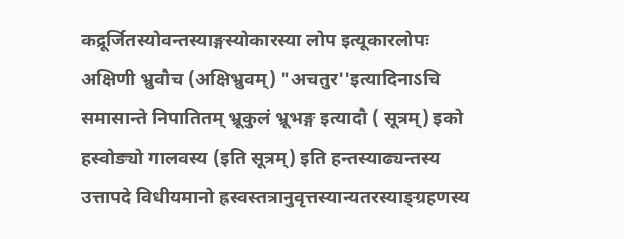कद्रूर्जितस्योवन्तस्याङ्गस्योकारस्या लोप इत्यूकारलोपः अक्षिणी भ्रुवौच (अक्षिभ्रुवम्) "अचतुर''इत्यादिनाऽचि समासान्ते निपातितम् भ्रूकुलं भ्रूभङ्ग इत्यादौ ( सूत्रम्) इको हस्वोङ्यो गालवस्य (इति सूत्रम्) इति हन्तस्याढ्यन्तस्य उत्तापदे विधीयमानो ह्रस्वस्तत्रानुवृत्तस्यान्यतरस्याङ्ग्रहणस्य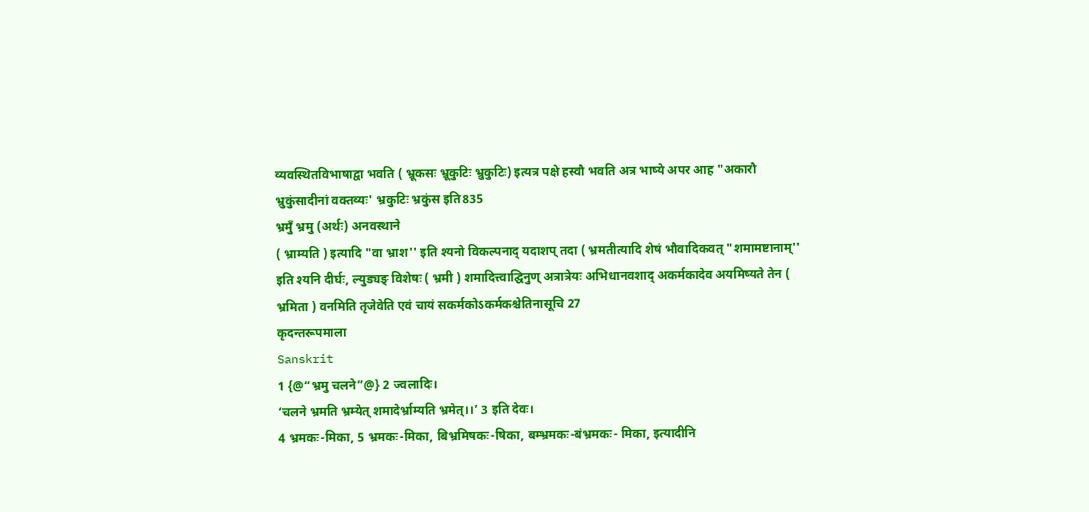व्यवस्थितविभाषाद्वा भवति ( भ्रूकसः भ्रूकुटिः भ्रुकुटिः) इत्यत्र पक्षे हस्वौ भवति अत्र भाष्ये अपर आह "अकारौ भ्रुकुंसादीनां वक्तव्यः' भ्रकुटिः भ्रकुंस इति835
भ्रमुँ भ्रमु (अर्थः) अनवस्थाने
( भ्राम्यति ) इत्यादि "वा भ्राश'' इति श्यनो विकल्पनाद् यदाशप् तदा ( भ्रमतीत्यादि शेषं भौवादिकवत् "शमामष्टानाम्'' इति श्यनि दीर्घः, ल्युड्यङ् विशेषः ( भ्रमी ) शमादित्त्वाद्घिनुण् अत्रात्रेयः अभिधानवशाद् अकर्मकादेव अयमिष्यते तेन ( भ्रमिता ) वनमिति तृजेवेति एवं चायं सकर्मकोऽकर्मकश्चेतिनासूचि 27
कृदन्तरूपमाला
Sanskrit
1 {@“भ्रमु चलने”@} 2 ज्वलादिः।
‘चलने भ्रमति भ्रम्येत् शमादेर्भ्राम्यति भ्रमेत्।।’ 3 इति देवः।
4 भ्रमकः-मिका, 5 भ्रमकः-मिका, बिभ्रमिषकः-षिका, बम्भ्रमकः-बंभ्रमकः- मिका, इत्यादीनि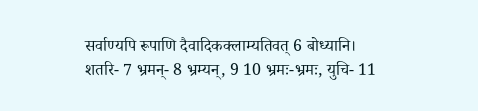सर्वाण्यपि रूपाणि दैवादिकक्लाम्यतिवत् 6 बोध्यानि।
शतरि- 7 भ्रमन्- 8 भ्रम्यन्, 9 10 भ्रमः-भ्रमः, युचि- 11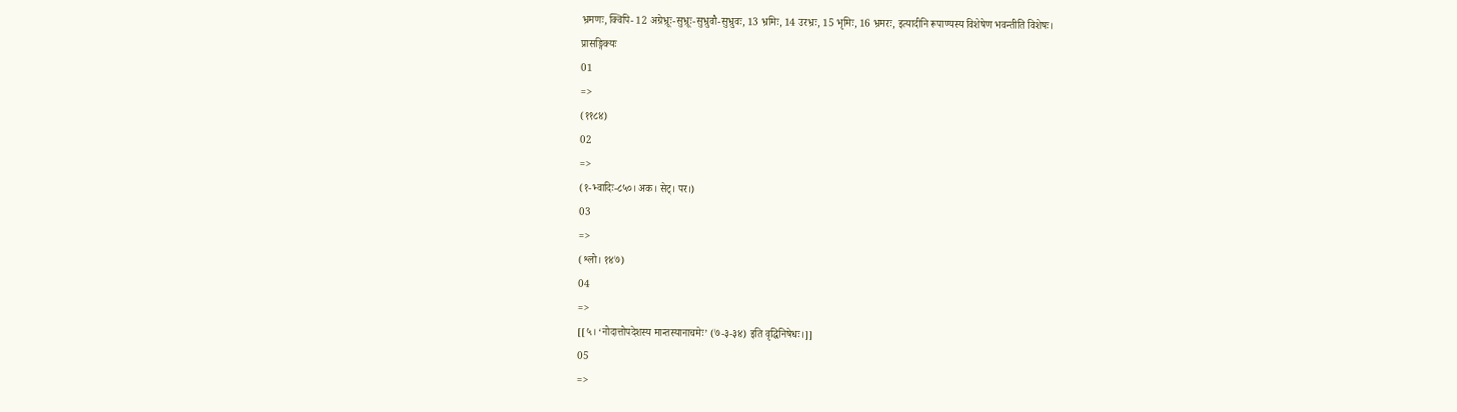भ्रमणः, क्विपि- 12 अग्रेभ्रूः-सुभ्रूः-सुभ्रुवौ-सुभ्रुवः, 13 भ्रमिः, 14 उरभ्रः, 15 भृमिः, 16 भ्रमरः, इत्यादीनि रूपाण्यस्य विशेषेण भवन्तीति विशेषः।
प्रासङ्गिक्यः
01
=>
(११८४)
02
=>
(१-भ्वादिः-८५०। अक। सेट्। पर।)
03
=>
(श्लो। १४७)
04
=>
[[५। ‘नोदात्तोपदेशस्य मान्तस्यानाचमेः’ (७-३-३४) इति वृद्धिनिषेधः।]]
05
=>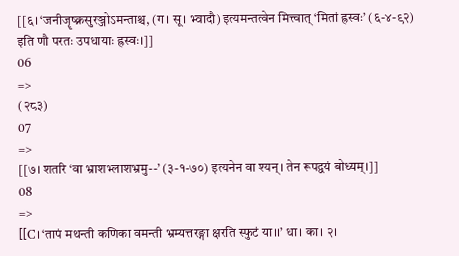[[६। ‘जनीजॄष्क्नसुरञ्जोऽमन्ताश्च, (ग। सू। भ्वादौ) इत्यमन्तत्वेन मित्त्वात् ‘मितां ह्रस्वः’ (६-४-९२) इति णौ परतः उपधायाः ह्रस्वः।]]
06
=>
(२८३)
07
=>
[[७। शतरि ‘वा भ्राशभ्लाशभ्रमु--’ (३-१-७०) इत्यनेन वा श्यन्। तेन रूपद्वयं बोध्यम्।]]
08
=>
[[C। ‘तापं मथन्ती कणिका वमन्ती भ्रम्यत्तरङ्गा क्षरति स्फुटं या।।’ धा। का। २।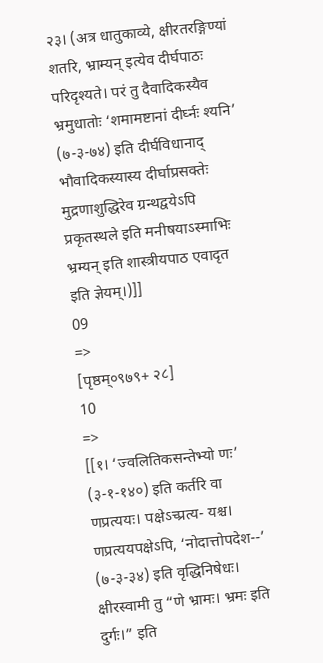२३। (अत्र धातुकाव्ये, क्षीरतरङ्गिण्यां शतरि, भ्राम्यन् इत्येव दीर्घपाठः परिदृश्यते। परं तु दैवादिकस्यैव भ्रमुधातोः ‘शमामष्टानां दीर्घ्नः श्यनि’ (७-३-७४) इति दीर्घविधानाद् भौवादिकस्यास्य दीर्घाप्रसक्तेः मुद्रणाशुद्धिरेव ग्रन्थद्वयेऽपि प्रकृतस्थले इति मनीषयाऽस्माभिः भ्रम्यन् इति शास्त्रीयपाठ एवादृत इति ज्ञेयम्।)]]
09
=>
[पृष्ठम्०९७९+ २८]
10
=>
[[१। ‘ज्वलितिकसन्तेभ्यो णः’ (३-१-१४०) इति कर्तरि वा णप्रत्ययः। पक्षेऽच्प्रत्य- यश्च। णप्रत्ययपक्षेऽपि, ‘नोदात्तोपदेश--’ (७-३-३४) इति वृद्धिनिषेधः। क्षीरस्वामी तु “णे भ्रामः। भ्रमः इति दुर्गः।” इति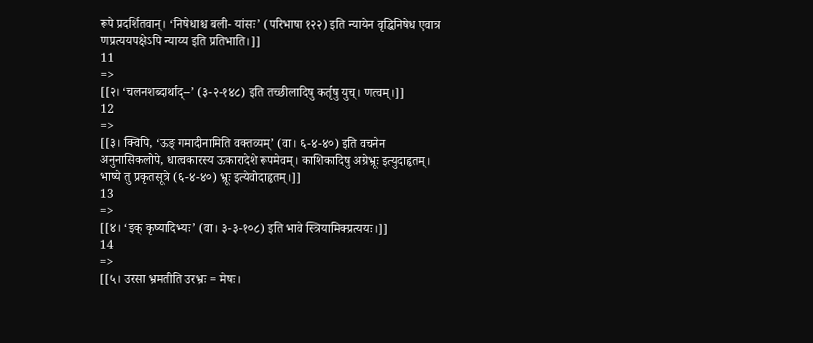रूपे प्रदर्शितवान्। ‘निषेधाश्च बली- यांसः’ (परिभाषा १२२) इति न्यायेन वृद्धिनिषेध एवात्र णप्रत्ययपक्षेऽपि न्याय्य इति प्रतिभाति।]]
11
=>
[[२। ‘चलनशब्दार्थाद्--’ (३-२-१४८) इति तच्छीलादिषु कर्तृषु युच्। णत्वम्।]]
12
=>
[[३। क्विपि, ‘ऊङ् गमादीनामिति वक्तव्यम्’ (वा। ६-४-४०) इति वचनेन अनुनासिकलोपे, धात्वकारस्य ऊकारादेशे रूपमेवम्। काशिकादिषु अग्रेभ्रूः इत्युदाहृतम्। भाष्ये तु प्रकृतसूत्रे (६-४-४०) भ्रूः इत्येवोदाहृतम्।]]
13
=>
[[४। ‘इक् कृष्यादिभ्यः’ (वा। ३-३-१०८) इति भावे स्त्रियामिक्प्रत्ययः।]]
14
=>
[[५। उरसा भ्रमतीति उरभ्रः = मेषः।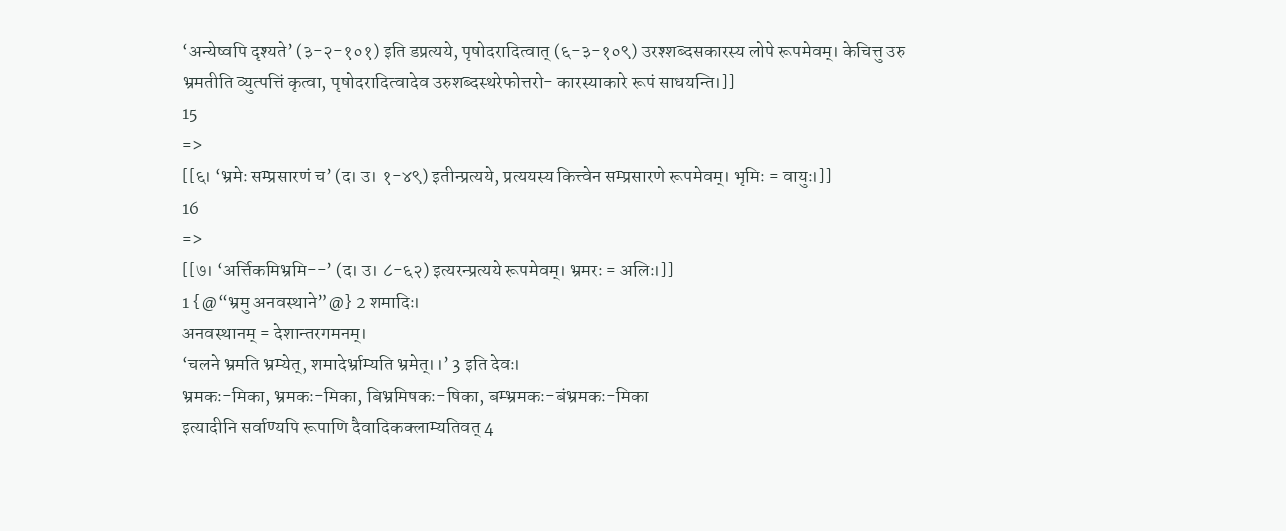‘अन्येष्वपि दृश्यते’ (३-२-१०१) इति डप्रत्यये, पृषोदरादित्वात् (६-३-१०९) उरश्शब्दसकारस्य लोपे रूपमेवम्। केचित्तु उरु भ्रमतीति व्युत्पत्तिं कृत्वा, पृषोदरादित्वादेव उरुशब्दस्थरेफोत्तरो- कारस्याकारे रूपं साधयन्ति।]]
15
=>
[[६। ‘भ्रमेः सम्प्रसारणं च’ (द। उ। १-४९) इतीन्प्रत्यये, प्रत्ययस्य कित्त्वेन सम्प्रसारणे रूपमेवम्। भृमिः = वायुः।]]
16
=>
[[७। ‘अर्त्तिकमिभ्रमि--’ (द। उ। ८-६२) इत्यरन्प्रत्यये रूपमेवम्। भ्रमरः = अलिः।]]
1 {@“भ्रमु अनवस्थाने”@} 2 शमादिः।
अनवस्थानम् = देशान्तरगमनम्।
‘चलने भ्रमति भ्रम्येत्, शमादेर्भ्राम्यति भ्रमेत्।।’ 3 इति देवः।
भ्रमकः-मिका, भ्रमकः-मिका, बिभ्रमिषकः-षिका, बम्भ्रमकः-बंभ्रमकः-मिका
इत्यादीनि सर्वाण्यपि रूपाणि दैवादिकक्लाम्यतिवत् 4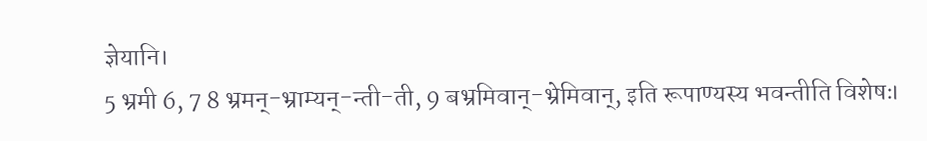ज्ञेयानि।
5 भ्रमी 6, 7 8 भ्रमन्-भ्राम्यन्-न्ती-ती, 9 बभ्रमिवान्-भ्रेमिवान्, इति रूपाण्यस्य भवन्तीति विशेषः।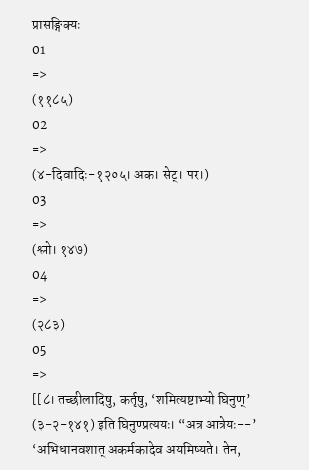प्रासङ्गिक्यः
01
=>
(११८५)
02
=>
(४-दिवादिः-१२०५। अक। सेट्। पर।)
03
=>
(श्लो। १४७)
04
=>
(२८३)
05
=>
[[८। तच्छीलादिषु, कर्तृषु, ‘शमित्यष्टाभ्यो घिनुण्’ (३-२-१४१) इति घिनुण्प्रत्ययः। “अत्र आत्रेयः--’ ‘अभिधानवशात् अकर्मकादेव अयमिष्यते। तेन,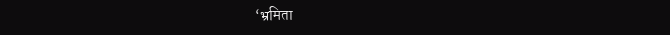‘भ्रमिता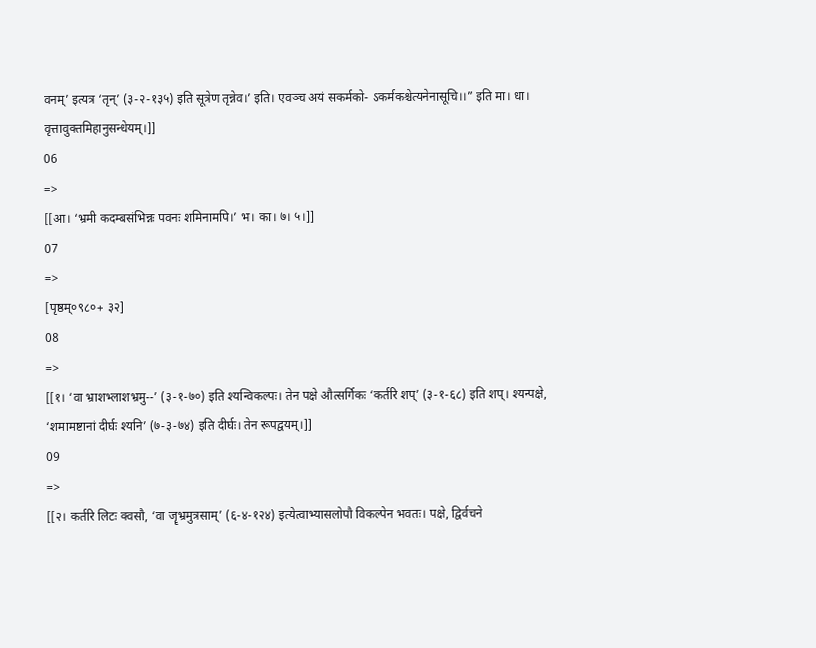वनम्’ इत्यत्र ‘तृन्’ (३-२-१३५) इति सूत्रेण तृन्नेव।’ इति। एवञ्च अयं सकर्मको- ऽकर्मकश्चेत्यनेनासूचि।।” इति मा। धा। वृत्तावुक्तमिहानुसन्धेयम्।]]
06
=>
[[आ। ‘भ्रमी कदम्बसंभिन्नः पवनः शमिनामपि।’ भ। का। ७। ५।]]
07
=>
[पृष्ठम्०९८०+ ३२]
08
=>
[[१। ‘वा भ्राशभ्लाशभ्रमु--’ (३-१-७०) इति श्यन्विकल्पः। तेन पक्षे औत्सर्गिकः ‘कर्तरि शप्’ (३-१-६८) इति शप्। श्यन्पक्षे, ‘शमामष्टानां दीर्घः श्यनि’ (७-३-७४) इति दीर्घः। तेन रूपद्वयम्।]]
09
=>
[[२। कर्तरि लिटः क्वसौ, ‘वा जॄभ्रमुत्रसाम्’ (६-४-१२४) इत्येत्वाभ्यासलोपौ विकल्पेन भवतः। पक्षे, द्विर्वचने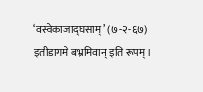‘वस्वेकाजाद्घसाम्’ (७-२-६७) इतीडागमे बभ्रमिवान् इति रूपम्।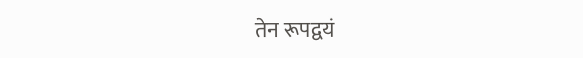तेन रूपद्वयं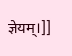ज्ञेयम्।]]